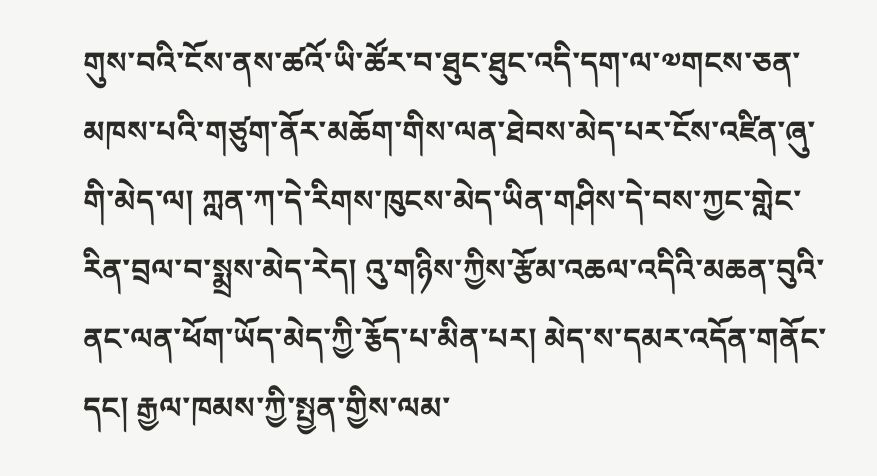གུས་བའི་ངོས་ནས་ཚའོ་ཡི་ཚོར་བ་ཐུང་ཐུང་འདི་དག་ལ་༧གངས་ཅན་མཁས་པའི་གཙུག་ནོར་མཆོག་གིས་ལན་ཐེབས་མེད་པར་ངོས་འཛིན་ཞུ་གི་མེད་ལ། ཀླན་ཀ་དེ་རིགས་ཁུངས་མེད་ཡིན་གཤིས་དེ་བས་ཀྱང་གླེང་རིན་བྲལ་བ་སྨྲས་མེད་རེད། འུ་གཉིས་ཀྱིས་རྩོམ་འཆལ་འདིའི་མཆན་བུའི་ནང་ལན་ཕོག་ཡོད་མེད་ཀྱི་རྕོད་པ་མིན་པར། མེད་ས་དམར་འདོན་གནོང་དང། རྒྱལ་ཁམས་ཀྱི་སྤྱན་གྱིས་ལམ་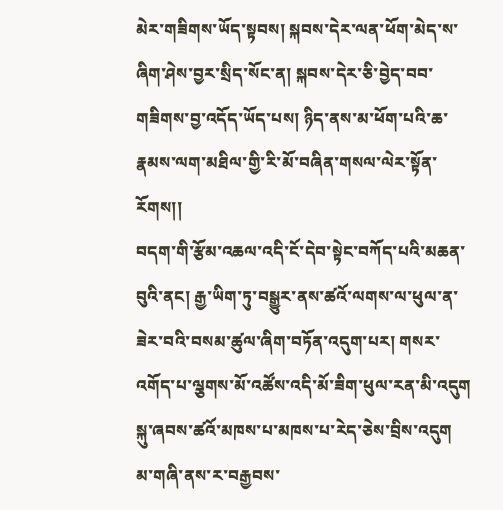མེར་གཟིགས་ཡོད་སྟབས། སྐབས་དེར་ལན་ཕོག་མེད་ས་ཞིག་ཤེས་བྱར་སྲིད་སོང་ན། སྐབས་དེར་ཅི་བྱེད་བབ་གཟིགས་བྱ་འདོད་ཡོད་པས། ཉིད་ནས་མ་ཕོག་པའི་ཆ་རྣམས་ལག་མཐིལ་གྱི་རི་མོ་བཞིན་གསལ་ལེར་སྟོན་རོགས།།
བདག་གི་རྩོམ་འཆལ་འདི་ངོ་དེབ་སྟེང་བཀོད་པའི་མཆན་བུའི་ནང། རྒྱ་ཡིག་ཏུ་བསྒྱུར་ནས་ཚའོ་ལགས་ལ་ཕུལ་ན་ཟེར་བའི་བསམ་ཚུལ་ཞིག་བཏོན་འདུག་པར། གསར་འགོད་པ་ལྕགས་མོ་འཚོས་འདི་མོ་ཟིག་ཕུལ་རན་མི་འདུག སྐུ་ཞབས་ཚའོ་མཁས་པ་མཁས་པ་རེད་ཅེས་བྲིས་འདུག
མ་གཞི་ནས་ར་བརྒྱབས་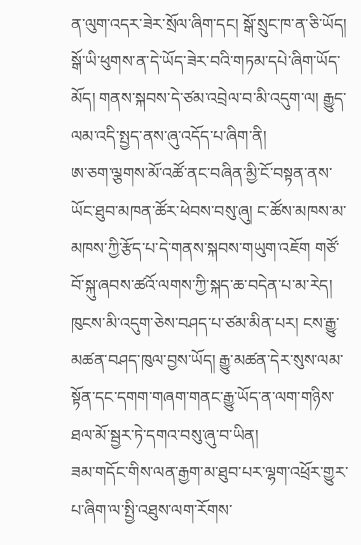ན་ལུག་འདར་ཟེར་སྲོལ་ཞིག་དང། སྒོ་སྲུང་ཁ་ན་ཅི་ཡོད། སྒོ་ཡི་ཕུགས་ན་དེ་ཡོད་ཟེར་བའི་གཏམ་དཔེ་ཞིག་ཡོད་མོད། གནས་སྐབས་དེ་ཙམ་འབྲེལ་བ་མི་འདུག་ལ། རྒྱུད་ལམ་འདི་སྤྱད་ནས་ཞུ་འདོད་པ་ཞིག་ནི།
ཨ་ཅག་ལྕགས་མོ་འཚོ་ནང་བཞིན་མྱི་ངོ་བསྟན་ནས་ཡོང་ཐུབ་མཁན་ཚོར་ཕེབས་བསུ་ཞུ། ང་ཚོས་མཁས་མ་མཁས་ཀྱི་རྩོད་པ་དེ་གནས་སྐབས་གཡུག་འཇོག གཙོ་བོ་སྐུ་ཞབས་ཚའོ་ལགས་ཀྱི་སྐད་ཆ་བདེན་པ་མ་རེད། ཁུངས་མི་འདུག་ཅེས་བཤད་པ་ཙམ་མིན་པར། ངས་རྒྱུ་མཚན་བཤད་ཁུལ་བྱས་ཡོད། རྒྱུ་མཚན་དེར་སུས་ལམ་སྟོན་དང་དགག་གཞག་གནང་རྒྱུ་ཡོད་ན་ལག་གཉིས་ཐལ་མོ་སྦྱར་ཏེ་དགའ་བསུ་ཞུ་བ་ཡིན།
ཟམ་གདོང་གིས་ལན་རྒྱག་མ་ཐུབ་པར་ལྷག་འཕྲོར་གྱུར་པ་ཞིག་ལ་སྤྱི་འཐུས་ལག་རོགས་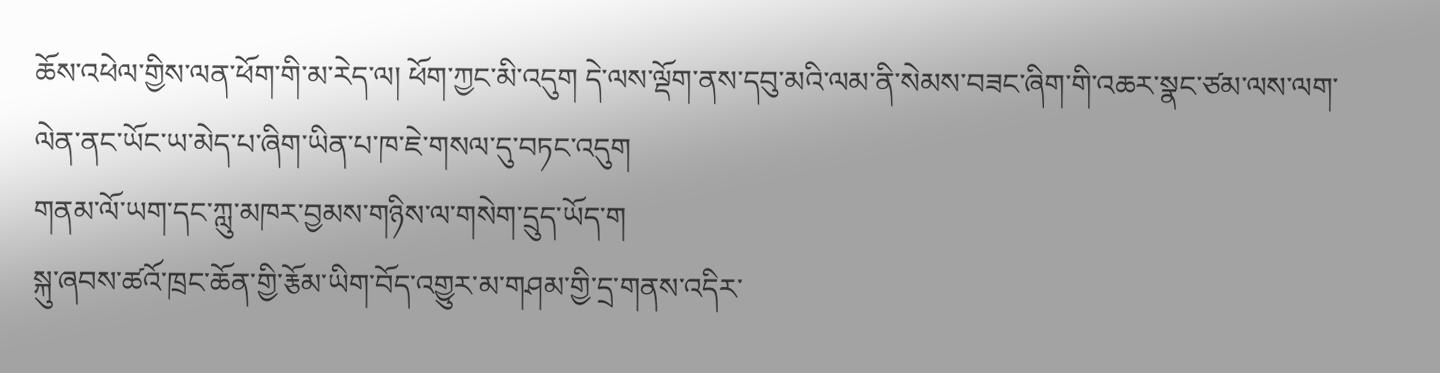ཆོས་འཕེལ་གྱིས་ལན་ཕོག་གི་མ་རེད་ལ། ཕོག་ཀྱང་མི་འདུག དེ་ལས་ལྡོག་ནས་དབུ་མའི་ལམ་ནི་སེམས་བཟང་ཞིག་གི་འཆར་སྣང་ཙམ་ལས་ལག་ལེན་ནང་ཡོང་ཡ་མེད་པ་ཞིག་ཡིན་པ་ཁ་ཇེ་གསལ་དུ་བཏང་འདུག
གནམ་ལོ་ཡག་དང་ཀླུ་མཁར་བྱམས་གཉིས་ལ་གསེག་དྲུད་ཡོད་ག
སྐུ་ཞབས་ཚའོ་ཁྲང་ཆོན་གྱི་རྕོམ་ཡིག་བོད་འགྱུར་མ་གཤམ་གྱི་དྲ་གནས་འདིར་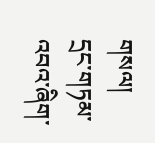གསལ།
དྲང་གཏམ་འབའ་ཞིག་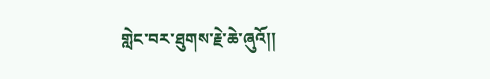གླེང་བར་ཐུགས་རྗེ་ཆེ་ཞུའོ།།